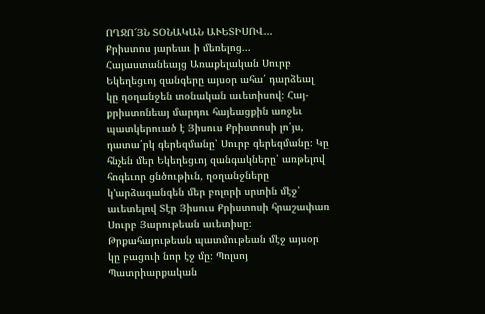ՈՂՋՈ՜ՅՆ ՏՕՆԱԿԱՆ ԱՒԵՏԻՍՈՎ...
Քրիստոս յարեաւ ի մեռելոց... Հայաստանեայց Առաքելական Սուրբ Եկեղեցւոյ զանգերը այսօր ահա՛ դարձեալ կը ղօղանջեն տօնական աւետիսով։ Հայ-քրիստոնեայ մարդու հայեացքին առջեւ պատկերուած է Յիսուս Քրիստոսի լո՛յս, դատա՛րկ գերեզմանը՝ Սուրբ գերեզմանը։ Կը հնչեն մեր Եկեղեցւոյ զանգակները՝ առթելով հոգեւոր ցնծութիւն, ղօղանջները կ՚արձագանգեն մեր բոլորի սրտին մէջ՝ աւետելով Տէր Յիսուս Քրիստոսի հրաշափառ Սուրբ Յարութեան աւետիսը։
Թրքահայութեան պատմութեան մէջ այսօր կը բացուի նոր էջ մը։ Պոլսոյ Պատրիարքական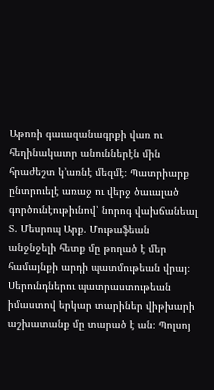Աթոռի գաւազանագրքի վառ ու հեղինակաւոր անուններէն մին հրաժեշտ կ՚առնէ մեզմէ։ Պատրիարք ընտրուելէ առաջ ու վերջ ծաւալած գործունէութիւնով՝ նորոգ վախճանեալ Տ. Մեսրոպ Արք. Մութաֆեան անջնջելի հետք մը թողած է մեր համայնքի արդի պատմութեան վրայ։ Սերունդներու պատրաստութեան իմաստով երկար տարիներ վիթխարի աշխատանք մը տարած է ան։ Պոլսոյ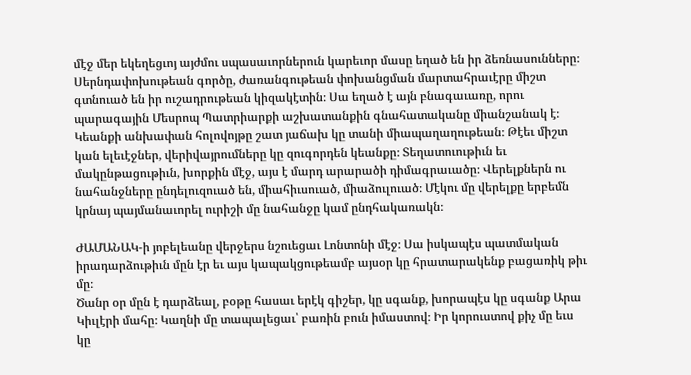մէջ մեր եկեղեցւոյ այժմու սպասաւորներուն կարեւոր մասը եղած են իր ձեռնասունները։ Սերնդափոխութեան գործը, ժառանգութեան փոխանցման մարտահրաւէրը միշտ գտնուած են իր ուշադրութեան կիզակէտին։ Սա եղած է այն բնագաւառը, որու պարագային Մեսրոպ Պատրիարքի աշխատանքին գնահատականը միանշանակ է։
Կեանքի անխափան հոլովոյթը շատ յաճախ կը տանի միապաղաղութեան։ Թէեւ միշտ կան ելեւէջներ, վերիվայրումները կը զուգորդեն կեանքը։ Տեղատուութիւն եւ մակընթացութիւն, խորքին մէջ, այս է մարդ արարածի դիմագրաւածը։ Վերելքներն ու նահանջները ընդելուզուած են, միահիւսուած, միաձուլուած։ Մէկու մը վերելքը երբեմն կրնայ պայմանաւորել ուրիշի մը նահանջը կամ ընդհակառակն։

ԺԱՄԱՆԱԿ-ի յոբելեանը վերջերս նշուեցաւ Լոնտոնի մէջ։ Սա իսկապէս պատմական իրադարձութիւն մըն էր եւ այս կապակցութեամբ այսօր կը հրատարակենք բացառիկ թիւ մը։
Ծանր օր մըն է դարձեալ, բօթը հասաւ երէկ գիշեր, կը սգանք, խորապէս կը սգանք Արա Կիւլէրի մահը։ Կաղնի մը տապալեցաւ՝ բառին բուն իմաստով։ Իր կորուստով քիչ մը եւս կը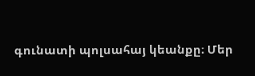գունատի պոլսահայ կեանքը։ Մեր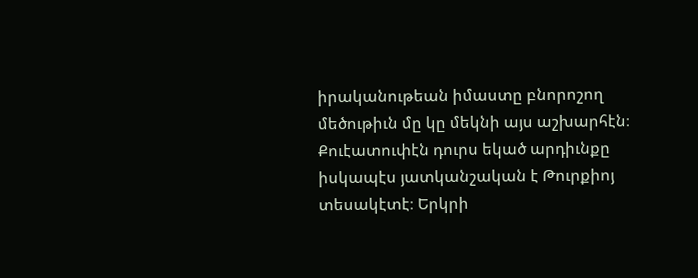իրականութեան իմաստը բնորոշող մեծութիւն մը կը մեկնի այս աշխարհէն։
Քուէատուփէն դուրս եկած արդիւնքը իսկապէս յատկանշական է Թուրքիոյ տեսակէտէ։ Երկրի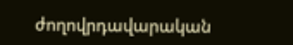ժողովրդավարական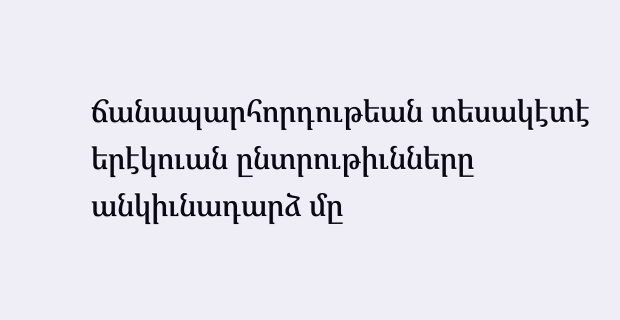ճանապարհորդութեան տեսակէտէ երէկուան ընտրութիւնները անկիւնադարձ մը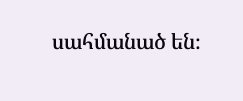սահմանած են։